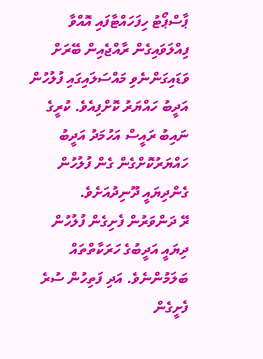ޕާސްޕޯޓު ހިފަހައްޓާފައި އޮއްވާ ފިއްލަވައިގެން ރާއްޖެއިން ބޭރަށް ވަޑައިގަންނެވި މައްސަލައިގައި ފުލުހުން އަދީބު ހައްޔަރު ކޮށްފިއެވެ. ކުރީގެ ނައިބު ރައީސް އަހުމަދު އަދީބު ހައްޔަރުކޮށްގެން ގެން ފުލުހުން ގެންދިޔައީ ދޫނިދުއަށެވެ.
ރޭ ދަންވަރުން ފެށިގެން ފުލުހުން ދިޔައީ އަދީބުގެ ހަރަކާތްތައް ބަލަމުންނެވެ. އަދި ފަތިހުން ސުރެ ފެށީގެން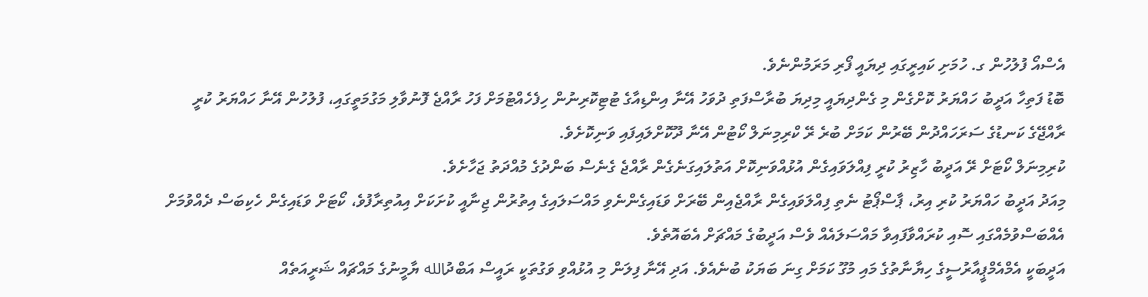އެސްއޯ ފުލުހުން ގ. ހުމަށި ކައިރީގައި ދިޔައީ ފޯރި މަރަމުންނެވެ.
ބޮޑު ފަތިހާ އަދީބު ހައްޔަރު ކޮށްގެން މި ގެންދިޔައީ މިދިޔަ ބުރާސްފަތި ދުވަހު އޭނާ އިންޑިއާގެ ޓުޓިކޮރިނުން ހިފެހެއްޓުމަށް ފަހު ރާއްޖެ ފޮނުވާލި މަގުމަތީގައި، ފުލުހުން އޭނާ ހައްޔަރު ކުރީ ރާއްޖޭގެ ކަނޑުގެ ސަރަހައްދުން ބޭރުން ކަމަށް ބުރެ ރޭ ކްރިމިނަލް ކޯޓުން އޭނާ ދޫކޮށްލައިފައި ވަނިކޮށެވެ.
ކުރިމިނަލް ކޯޓަށް ރޭ އަދީބު ހާޒިރު ކުރީ ފިއްލަވައިގެން އުޅުއްވަނިކޮށް އަތުލައިގަނެގެން ރާއްޖެ ގެނެސް ބަންދުގެ މުއްދަތު ޖަހާށެވެ.
މިއަދު އަދީބު ހައްޔަރު ކުރި އިރު، ޕާސްޕޯޓު ނެތި ފިއްލަވައިގެން ރާއްޖެއިން ބޭރަށް ވަޑައިގެންނެވި މައްސަލައިގެ އިތުރުން ޖިނާއީ ކުށަކަށް އިއުތިރާފުވެ، ކޯޓަށް ވަޑައިގެން ހެކިބަސް ދެއްވުމަށް އެއްބަސްވުމެއްގައި ސޮއި ކުރައްވާފައިވާ މައްސަލައެއް ވެސް އަދީބުގެ މައްޗަށް އެބައޮތެވެ.
އަދީބަކީ އެމްއެމްޕީއާރުސީގެ ހިޔާނާތުގެ މައި މުގޫ ކަމަށް ގިނަ ބަޔަކު ބުނެއެވެ. އަދި އޭނާ ފިލަން މި އުޅުއްވި ވަގުތަކީ ރައީސް އަބްދުالله ޔާމީނުގެ މައްޗައް ޝަރީއަތެއް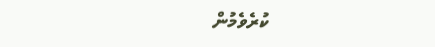ކުރެވެމުން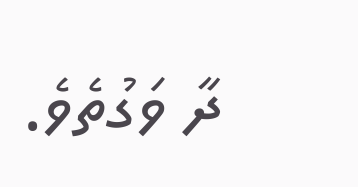ދާ ވަގުތެވެ.